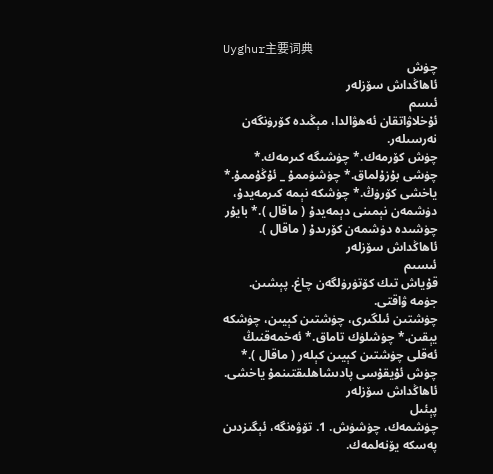Uyghur主要词典
چۈش
ئاھاڭداش سۆزلەر
ئىسم
ئۇخلاۋاتقان ئەھۋالدا، مېڭىدە كۆرۈنگەن نەرسىلەر.
چۈش كۆرمەك.* چۈشىگە كىرمەك.* چۈشى بۇزۇلماق.* چۈشۈممۇ _ ئۇڭۇممۇ.* ياخشى كۆرۈڭ.* چۈشكە نېمە كىرمەيدۇ، دۈشمەن نېمىنى دېمەيدۇ ( ماقال ).* بايۇر چۈشىدە دۈشمەن كۆرىدۇ ( ماقال ).
ئاھاڭداش سۆزلەر
ئىسىم
قۇياش تىك كۆتۈرۈلگەن چاغ. پېشىن. جۈمە ۋاقتى.
چۈشتىن ئىلگىرى، چۈشتىن كېيىن، چۈشكە يېقىن.* چۈشلۈك تاماق.* ئەخمەقنىڭ ئەقلى چۈشتىن كېيىن كېلەر ( ماقال ).* چۈش ئۇيقۇسى پادىشاھلىقتىنمۇ ياخشى.
ئاھاڭداش سۆزلەر
پېئىل
چۈشمەك، چۈشۈش. 1. تۆۋەنگە، ئېگىزدىن پەسكە يۆنەلمەك.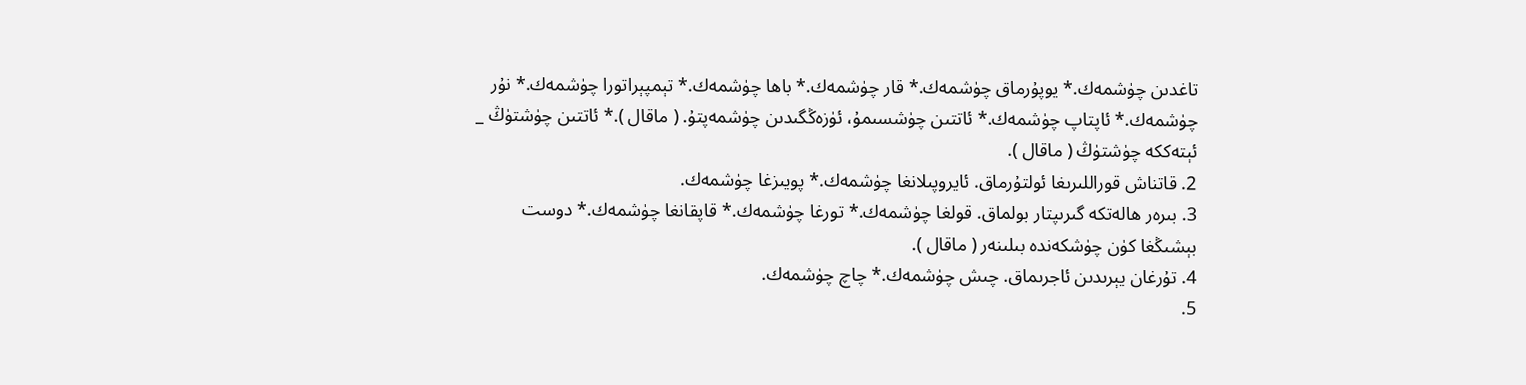تاغدىن چۈشمەك.* يوپۇرماق چۈشمەك.* قار چۈشمەك.* باھا چۈشمەك.* تېمپېراتورا چۈشمەك.* نۇر چۈشمەك.* ئاپتاپ چۈشمەك.* ئاتتىن چۈشسىمۇ، ئۈزەڭگىدىن چۈشمەپتۇ. ( ماقال ).* ئاتتىن چۈشتۈڭ _ ئېتەككە چۈشتۈڭ ( ماقال ).
2. قاتناش قوراللىرىغا ئولتۇرماق. ئايروپىلانغا چۈشمەك.* پويىزغا چۈشمەك.
3. بىرەر ھالەتكە گىرىپتار بولماق. قولغا چۈشمەك.* تورغا چۈشمەك.* قاپقانغا چۈشمەك.* دوست بېشىڭغا كۈن چۈشكەندە بىلىنەر ( ماقال ).
4. تۇرغان يېرىدىن ئاجرىماق. چىش چۈشمەك.* چاچ چۈشمەك.
5.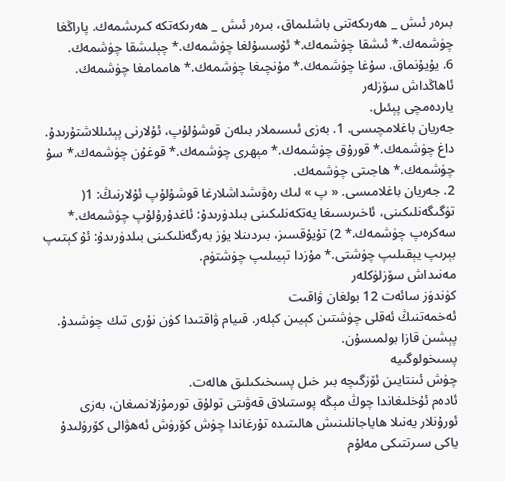بىرەر ئىش _ ھەرىكەتنى باشلىماق، بىرەر ئىش _ ھەرىكەتكە كىرىشمەك. پاراڭغا چۈشمەك.* ئىشقا چۈشمەك.* ئۇسسۇلغا چۈشمەك.* چېلىشقا چۈشمەك.
6. يۇيۇنماق. سۇغا چۈشمەك.* مۇنچىغا چۈشمەك.* ھاممامغا چۈشمەك.
ئاھاڭداش سۆزلەر
ياردەمچى پېئىل.
جەريان باغلامچىسى. 1. بەزى ئىسىملار بىلەن قوشۇلۇپ، ئۇلارنى پېئىللاشتۇرىدۇ.
داغ چۈشمەك.* قورۇق چۈشمەك.* مېھرى چۈشمەك.* قوغۇن چۈشمەك.* سۇ چۈشمەك.* ھاجىتى چۈشمەك.
2. جەريان باغلامىسى. « پ » لىك رەۋىشداشلارغا قوشۇلۇپ ئۇلارنىڭ: 1( تۈگىگەنلىكىنى، ئاخىرىسىغا يەتكەنلىكىنى بىلدۈرىدۇ: ئاغدۇرۇلۇپ چۈشمەك.* سەكرەپ چۈشمەك.* 2) تۇيۇقسىز، بىردىنلا يۈز بەرگەنلىكىنى بىلدۈرىدۇ: ئۇ كېتىپ بېرىپ يېقىلىپ چۈشتى.* مۇزدا تېيىلىپ چۈشتۈم.
مەنىداش سۆزلۈكلەر
كۈندۈز سائەت 12 بولغان ۋاقىت
ئەخمەتنىڭ ئەقلى چۈشتىن كېيىن كېلەر. قىيام ۋاقتىدا كۈن نۇرى تىك چۈشىدۇ. پېشىن قازا بولمىسۇن.
پسىخولوگىيە
چۈش ئىنتايىن ئۆزگىچە بىر خىل پسىخىكىلىق ھالەت.
ئادەم ئۇخلىغاندا چوڭ مېڭە پوستىلاق قەۋىتى تولۇق تورمۇزلانمىغان، بەزى ئورۇنلار يەنىلا ھاياجانلىنىش ھالىتىدە تۇرغاندا چۈش كۆرۈش ئەھۋالى كۆرۈلىدۇ ياكى سىرتتىكى مەلۇم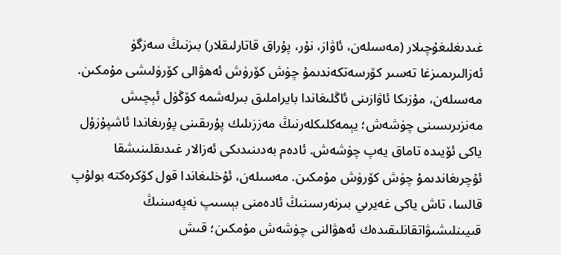غىدىغلىغۇچىلار (مەسىلەن، ئاۋاز، نۇر، پۇراق قاتارلىقلار) بىزنىڭ سەزگۈ ئەزالىرىمىزغا تەسىر كۆرسەتكەندىمۇ چۈش كۆرۈش ئەھۋالى كۆرۈلىشى مۇمكىن. مەسىلەن، مۇزىكا ئاۋازىنى ئاڭلىغاندا بايراملىق بىرلەشمە كۆڭۈل ئېچىش مەنزىرىسىنى چۈشەش؛ يېمەكلىكلەرنىڭ مەززىلىك پۇرىقىنى پۇرىغاندا ئاشپۇزۇل ياكى ئۆيىدە تاماق يەپ چۈشەش. ئادەم بەدىنىدىكى ئەزالار غىدىقلىنىشقا ئۇچرىغاندىمۇ چۈش كۆرۈش مۇمكىن. مەسىلەن، ئۇخلىغاندا قول كۆكرەكتە بولۇپ قالسا، تاش ياكى غەيرىي بىرنەرسىنىڭ ئادەمنى بېسىپ نەپەسنىڭ قىيىنلىشىۋاتقانلىقىدەك ئەھۋالنى چۈشەش مۇمكىن؛ قىش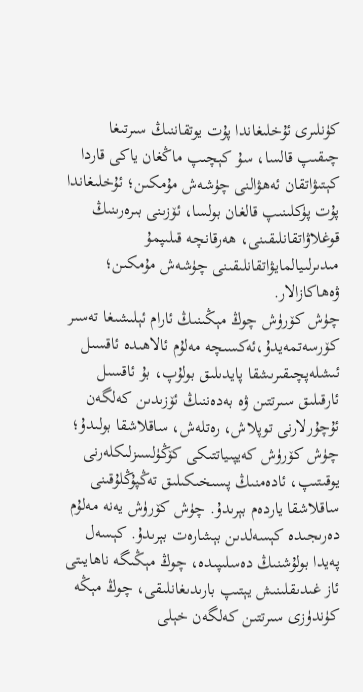كۈنلىرى ئۇخلىغاندا پۇت يوتقاننىڭ سىرتىغا چىقىپ قالسا، سۇ كېچىپ ماڭغان ياكى قاردا كېتىۋاتقان ئەھۋالنى چۈشەش مۇمكىن؛ ئۇخلىغاندا پۇت پۈكلىنىپ قالغان بولسا، ئۆزىنى بىرەرىنىڭ قوغلاۋاتقانلىقىنى، ھەرقانچە قىلىپمۇ مىدىرلىيالمايۋاتقانلىقىنى چۈشەش مۇمكىن؛ ۋەھاكازالار.
چۈش كۆرۈش چوڭ مېڭىنىڭ ئارام ئېلىشىغا تەسىر كۆرسەتمەيدۇ،ئەكسىچە مەلۇم ئالاھىدە ئاقسىل ئىشلەپچىقىرىشقا پايدىلىق بولۇپ، بۇ ئاقسىل ئارقىلىق سىرتتىن ۋە بەدەننىڭ ئۆزىدىن كەلگەن ئۇچۇرلارنى توپلاش، رەتلەش، ساقلاشقا بولىدۇ؛ چۈش كۆرۈش كەيپىياتتىكى كۆڭۈلسىزلىكلەرنى يوقىتىپ، ئادەمنىڭ پسىخىكىلىق تەڭپۇڭلۇقىنى ساقلاشقا ياردەم بېرىدۇ. چۈش كۆرۈش يەنە مەلۇم دەرىجىدە كېسەلدىن بېشارەت بېرىدۇ. كېسەل پەيدا بولۇشنىڭ دەسلىپىدە، چوڭ مېڭىگە ناھايىتى ئاز غىدىقلىنىش يېتىپ بارىدىغانلىقى، چوڭ مېڭە كۈندۈزى سىرتتىن كەلگەن خېلى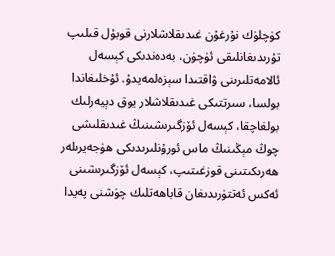كۈچلۈك نۇرغۇن غىدىقلاشلارنى قوبۇل قىلىپ تۇرىدىغانلىقى ئۈچۈن، بەدەندىكى كېسەل ئالامەتلىرىنى ۋاقتىدا سېزەلمەيدۇ. ئۇخلىغاندا بولسا، سىرتتىكى غىدىقلاشلار يوق دېيەرلىك بولغاچقا، كېسەل ئۆزگىرىشىنىڭ غىدىقلىشى چوڭ مېڭىنىڭ ماس ئورۇنلىرىدىكى ھۈجەيرىلەر ھەرىكىتىنى قوزغىتىپ، كېسەل ئۆزگىرىشىنى ئەكس ئەتتۈرىدىغان قاباھەتلىك چۈشنى پەيدا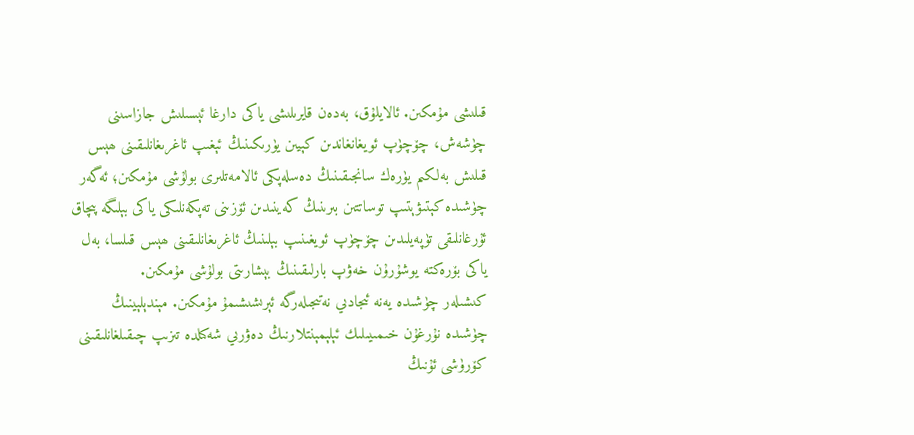قىلىشى مۇمكىن. ئالايلۇق، بەدەن قايرىلىشى ياكى دارغا ئېسىلىش جازاسىنى چۈشەش، چۆچۈپ ئويغانغاندىن كېيىن يۈرىكىنىڭ ئېغىپ ئاغرىغانلىقىنى ھېس قىلىش بەلكىم يۈرەك سانجىقىنىڭ دەسلەپكى ئالامەتلىرى بولۇشى مۇمكىن؛ ئەگەر چۈشىدە كېتىۋېتىپ توساتتىن بىرىنىڭ كەينىدىن ئۆزىنى تەپكەنلىكى ياكى بېلىگە پىچاق ئۇرغانلىقى تۈپەيلىدىن چۆچۈپ ئويغىنىپ بېلىنىڭ ئاغرىغانلىقىنى ھېس قىلسا، بەل ياكى بۆرەكتە يوشۇرۇن خەۋپ بارلىقىنىڭ بېشارىتى بولۇشى مۇمكىن.
كىشىلەر چۈشىدە يەنە ئىجادىي نەتىجىلەرگە ئېرىشىشىمۇ مۇمكىن. مېندېلېينىڭ چۈشىدە نۇرغۇن خىمىيىلىك ئېلېمېنتلارنىڭ دەۋرىي شەكىلدە تىزىپ چىقىلغانلىقىنى كۆرۈشى ئۇنىڭ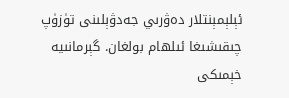ئېلېمېنتلار دەۋرىي جەدۋېلىنى تۈزۈپ چىقىشىغا ئىلھام بولغان. گېرمانىيە خېمىكى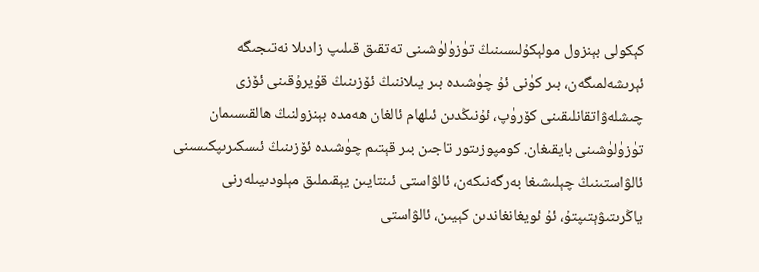كېكولى بېنزول مولېكۇلىسىنىڭ تۈزۈلۈشىنى تەتقىق قىلىپ زادىلا نەتىجىگە ئېرىشەلمىگەن، بىر كۈنى ئۇ چۈشىدە بىر يىلاننىڭ ئۆزىنىڭ قۇيرۇقىنى ئۆزى چىشلەۋاتقانلىقىنى كۆرۈپ، ئۇنىڭدىن ئىلھام ئالغان ھەمدە بېنزولنىڭ ھالقىسىمان تۈزۈلۈشىنى بايقىغان. كومپوزىتور تاجىن بىر قېتىم چۈشىدە ئۆزىنىڭ ئىسكىرىپكىسىنى ئالۋاستىنىڭ چېلىشىغا بەرگەنىكەن، ئالۋاستى ئىنتايىن يېقىملىق مېلودىيىلەرنى ياڭرىتىۋېتىپتۇ، ئۇ ئويغانغاندىن كېيىن، ئالۋاستى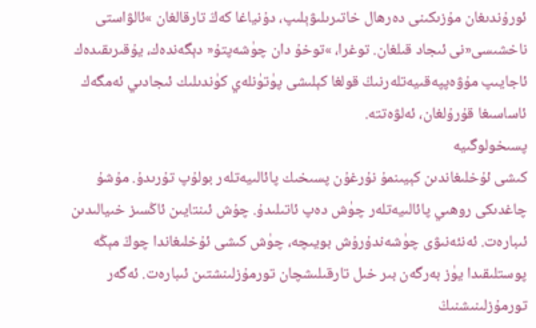ئورۇندىغان مۇزىكىنى دەرھال خاتىرىلىۋېلىپ، دۇنياغا كەڭ تارقالغان »ئالۋاستى ناخشىسى«نى ئىجاد قىلغان. توغرا، »توخۇ دان چۈشەپتۇ« دېگەندەك، يۇقىرىقىدەك ئاجايىپ مۇۋەپپەقىيەتلەرنىڭ قولغا كېلىشى پۈتۈنلەي كۈندىلىك ئىجادىي ئەمگەك ئاساسىغا قۇرۇلغان، ئەلۋەتتە.
پسىخولوگىيە
كىشى ئۇخلىغاندىن كېيىنمۇ نۇرغۇن پسىخىك پائالىيەتلەر بولۇپ تۇرىدۇ. مۇشۇ چاغدىكى روھىي پائالىيەتلەر چۈش دەپ ئاتىلىدۇ. چۇش ئىنتايىن ئاڭسىز خىيالىدىن ئىبارەت. ئەنئەنىۋى چۈشەندۇرۇش بويىچە، چۈش كىشى ئۇخلىغاندا چوڭ مېڭە پوستلىقىدا يۈز بەرگەن بىر خىل تارقىلىشچان تورمۇزلىنشتىن ئىبارەت. ئەگەر تورمۇزلىنىشنىڭ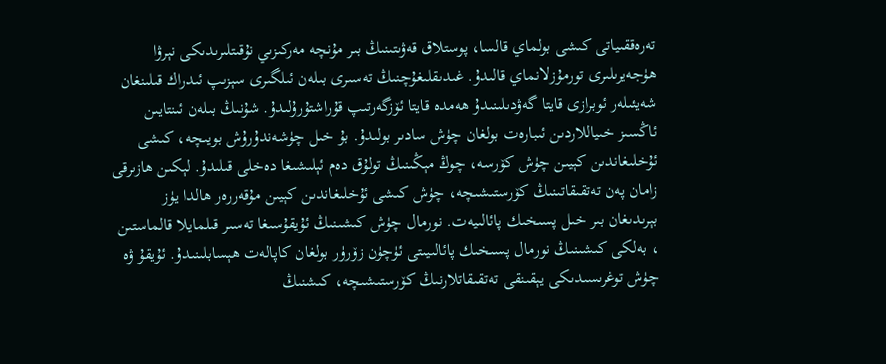تەرەققىياتى كىشى بولماي قالسا، پوستلاق قەۋىتىنىڭ بىر مۇنچە مەركىزىي نۇقىتلىرىدىكى نېرۋا ھۈجەيرىلىرى تورمۇزلانماي قالىدۇ. غىدىقلىغۇچنىڭ تەسىرى بىلەن ئىلگىرى سېزىپ ئىدراك قىلىنغان شەيئىلەر ئوبرازى قايتا گەۋدىلىنىدۇ ھەمدە قايتا ئۆزگەرتىپ قۇراشتۇرۇلىدۇ. شۇنىڭ بىلەن ئىنتايىن ئاڭسىز خىياللاردىن ئىبارەت بولغان چۈش سادىر بولىدۇ. بۇ خىل چۈشەندۇرۇش بويىچە، كىشى ئۇخلىغاندىن كېيىن چۈش كۆرسە، چوڭ مېڭىنىڭ تولۇق دەم ئېلىشىغا دەخلى قىلىدۇ. لېكىن ھازىرقى زامان پەن تەتقىقاتىنىڭ كۆرستىشىچە، چۈش كىشى ئۇخلىغاندىن كېيىن مۇقەررەر ھالدا يۈز بېرىدىغان بىر خىل پسىخىك پائالىيەت. نورمال چۈش كىشىنىڭ ئۇيقۇسىغا تەسىر قىلمايلا قالماستىن ، بەلكى كىشىنىڭ نورمال پسىخىك پائالىيىتى ئۈچۈن زۆرۈر بولغان كاپالەت ھېسابلىنىدۇ. ئۇيقۇ ۋە چۈش توغرىسىدىكى يېقىنقى تەتقىقاتلارنىڭ كۆرستىشىچە، كىشنىڭ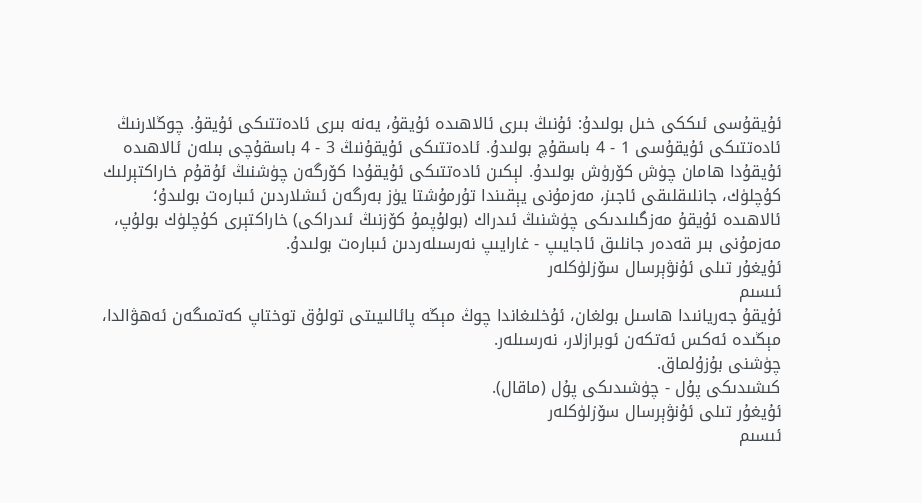ئۇيقۇسى ئىككى خىل بولىدۇ: ئۇنىڭ بىرى ئالاھىدە ئۇيقۇ، يەنە بىرى ئادەتتىكى ئۇيقۇ. چوڭلارنىڭ ئادەتتىكى ئۇيقۇسى 1 - 4 باسقۇچ بولىدۇ. ئادەتتىكى ئۇيقۇنىڭ 3 - 4 باسقۇچى بىلەن ئالاھىدە ئۇيقۇدا ھامان چۈش كۆرۈش بولىدۇ. لېكىن ئادەتتىكى ئۇيقۇدا كۆرگەن چۈشنىڭ ئۇقۇم خاراكتېرلىك كۇچلۈك، جانلىقلىقى ئاجىز، مەزمۇنى يېقىندا تۇرمۇشتا يۈز بەرگەن ئىشلاردىن ئىبارەت بولىدۇ؛ ئالاھىدە ئۇيقۇ مەزگىلىدىكى چۈشنىڭ ئىدراك (بولۇپمۇ كۆزنىڭ ئىدراكى) خاراكتېرى كۇچلۈك بولۇپ، مەزمۇنى بىر قەدەر جانلىق ئاجايىپ - غارايىپ نەرسىلەردىن ئىبارەت بولىدۇ.
ئۇيغۇر تىلى ئۇنۋېرسال سۆزلۈكلەر
ئىسىم
ئۇيقۇ جەريانىدا ھاسىل بولغان، ئۇخلىغاندا چوڭ مېڭە پائالىيىتى تولۇق توختاپ كەتمىگەن ئەھۋالدا، مېڭىدە ئەكس ئەتكەن ئوبرازلار، نەرسىلەر.
چۈشنى بۇزۇلماق.
كىشىدىكى پۇل - چۈشىدىكى پۇل (ماقال).
ئۇيغۇر تىلى ئۇنۋېرسال سۆزلۈكلەر
ئىسىم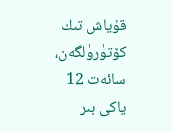قۇياش تىك كۆتۈرۈلگەن، سائەت 12 ياكى بىر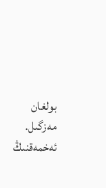بولغان مەزگىل.
ئەخمەقنىڭ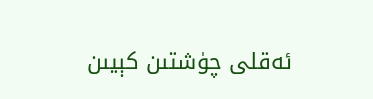ئەقلى چۈشتىن كېيىن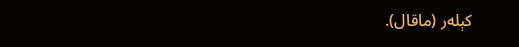كېلەر (ماقال).